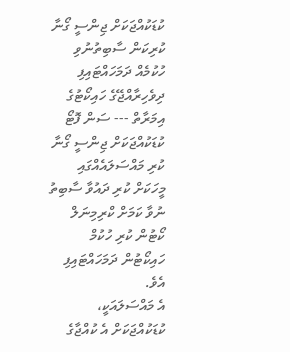ކުޑަކުއްޖަކަށް ޖިންސީ ގޯނާ ކުރިކަން ސާބިތުނުވި ހުކުމެއް ދަމަހައްޓައިފި
ދިވެހިރާއްޖޭގެ ހައިކޯޓުގެ އިމަރާތް --- ސަން ފޮޓޯ
ކުޑަކުއްޖަކަށް ޖިންސީ ގޯނާ ކުރި މައްސަލައެއްގައި މީހަކަށް ކުރި ދައުވާ ސާބިތު ނުވާ ކަމަށް ކްރިމިނަލް ކޯޓުން ކުރި ހުކުމް ހައިކޯޓުން ދަމަހައްޓައިފި އެވެ.
އެ މައްސަލައަކީ، ކުޑަކުއްޖަކަށް އެ ކުއްޖާގެ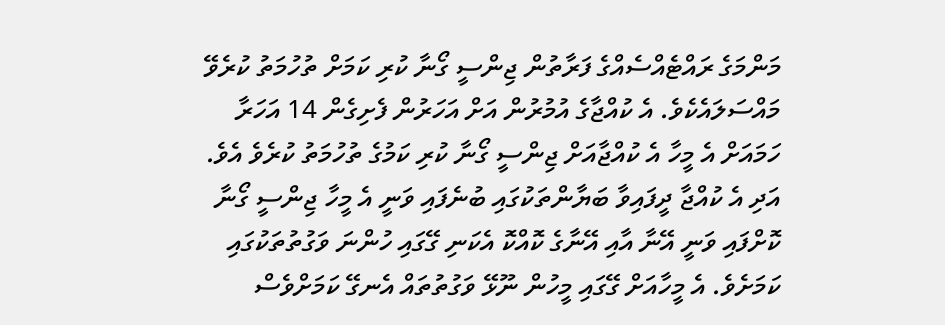މަންމަގެ ރައްޓެއްސެއްގެ ފަރާތުން ޖިންސީ ގޯނާ ކުރި ކަމަށް ތުހުމަތު ކުރެވޭ މައްސަލައެކެވެ. އެ ކުއްޖާގެ އުމުރުން އަށް އަހަރުން ފެށިގެން 14 އަހަރާ ހަމައަށް އެ މީހާ އެ ކުއްޖާއަށް ޖިންސީ ގޯނާ ކުރި ކަމުގެ ތުހުމަތު ކުރެވެ އެވެ. އަދި އެ ކުއްޖާ ދީފައިވާ ބަޔާންތަކުގައި ބުނެފައި ވަނީ އެ މީހާ ޖިންސީ ގޯނާ ކޮށްފައި ވަނީ އޭނާ އާއި އޭނާގެ ކޮއްކޮ އެކަނި ގޭގައި ހުންނަ ވަގުތުތަކުގައި ކަމަށެވެ. އެ މީހާއަށް ގޭގައި މީހުން ނޫޅޭ ވަގުތުތައް އެނގޭ ކަމަށްވެސް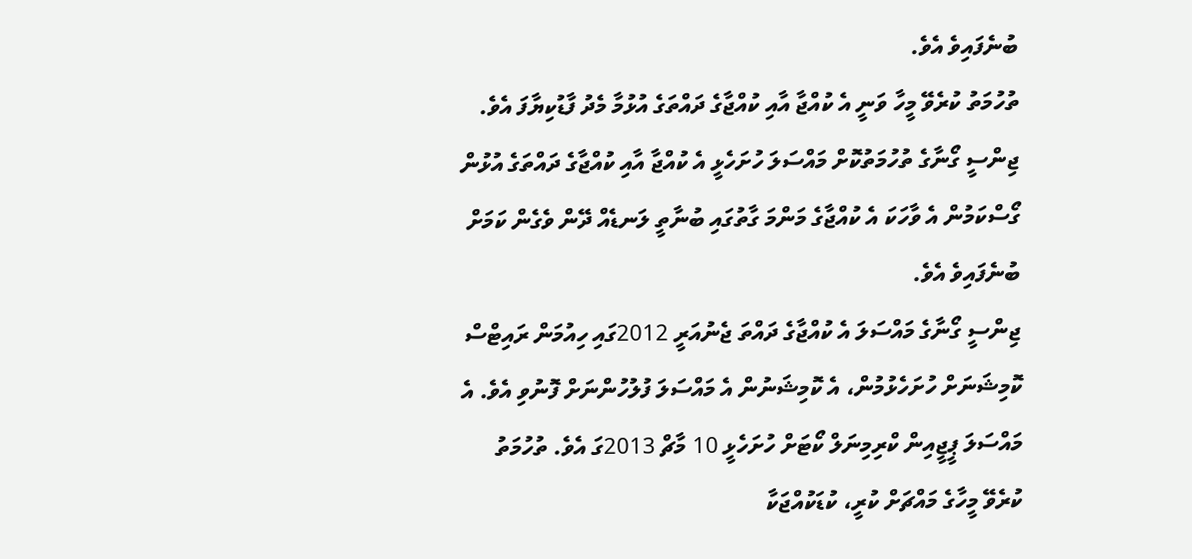ބުނެފައިވެ އެވެ.
ތުހުމަތު ކުރެވޭ މީހާ ވަނީ އެ ކުއްޖާ އާއި ކުއްޖާގެ ދައްތަގެ އުޅުމާ މެދު ފާޑުކިޔާފަ އެވެ. ޖިންސީ ގޯނާގެ ތުހުމަތުކޮށް މައްސަލަ ހުށަހެޅީ އެ ކުއްޖާ އާއި ކުއްޖާގެ ދައްތަގެ އުޅުން ގޯސްކަމުން އެ ވާހަކަ އެ ކުއްޖާގެ މަންމަ ގާތުގައި ބުނާތީ ލަނޑެއް ދޭން ވެގެން ކަމަށް ބުނެފައިވެ އެވެ.
ޖިންސީ ގޯނާގެ މައްސަލަ އެ ކުއްޖާގެ ދައްތަ ޖެނުއަރީ 2012ގައި ހިއުމަން ރައިޓްސް ކޮމިޝަނަށް ހުށަހެޅުމުން، އެ ކޮމިޝަނުން އެ މައްސަލަ ފުލުހުންނަށް ފޮނުވި އެވެ. އެ މައްސަލަ ޕީޖީއިން ކްރިމިނަލް ކޯޓަށް ހުށަހެޅީ 10 މާޗް 2013ގަ އެވެ. ތުހުމަތު ކުރެވޭ މީހާގެ މައްޗަށް ކުރީ، ކުޑަކުއްޖަކާ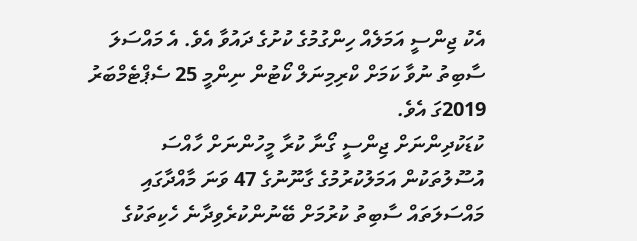އެކު ޖިންސީ އަމަލެއް ހިންގުމުގެ ކުށުގެ ދައުވާ އެވެ. އެ މައްސަލަ ސާބިތު ނުވާ ކަމަށް ކްރިމިނަލް ކޯޓުން ނިންމީ 25 ސެޕްޓެމްބަރު 2019ގަ އެވެ.
ކުޑަކުދިންނަށް ޖިންސީ ގޯނާ ކުރާ މީހުންނަށް ހާއްސަ އުސޫލުތަކުން އަމަލުކުރުމުގެ ގާނޫނުގެ 47 ވަނަ މާއްދާގައި މައްސަލަތައް ސާބިތު ކުރުމަށް ބޭނުންކުރެވިދާނެ ހެކިތަކުގެ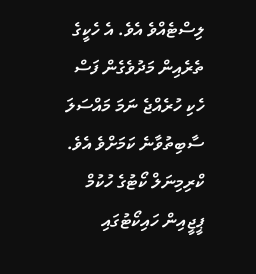ލިސްޓެއްވެ އެވެ. އެ ހެކީގެ ތެރެއިން މަދުވެގެން ފަސް ހެކި ހުރެއްޖެ ނަމަ މައްސަލަ ސާބިތުވާނެ ކަމަށްވެ އެވެ.
ކްރިމިނަލް ކޯޓުގެ ހުކުމް ޕީޖީއިން ހައިކޯޓުގައި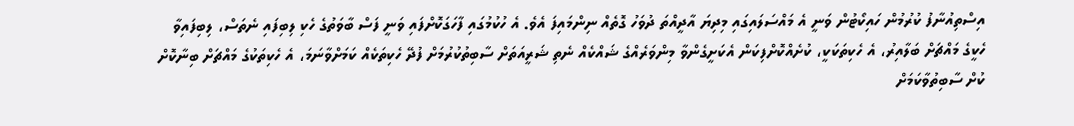އިސްތިއުނާފު ކުރުމުން ހައިކޯޓުން ވަނީ އެ މައްސަލައިގައި މިދިޔަ އާދީއްތަ ދުވަހު ގޮތެއް ނިންމައިފަ އެވެ. އެ ހުކުމުގައި ފާހަގަކޮށްފައި ވަނީ ފަސް ބާވަތުގެ ހެކި ލިބިފައި ނެތަސް، ލިބިފައިވާ ހެކީގެ މައްޗަށް ބަލާއިރު، އެ ހެކިތަކަކީ، ކުށެއްކޮށްފިކަން އެކަށީގެންވާ މިންވަރެއްގެ ޝައްކެއް ނެތި ޝަރީއަތަށް ސާބިތުކުރުމަށް ފުދޭ ހެކިތަކެއް ކަމަށްވާނަމަ، އެ ހެކިތަކުގެ މައްޗަށް ބިނާކޮށް ކުށް ސާބިތުވާކަމަށް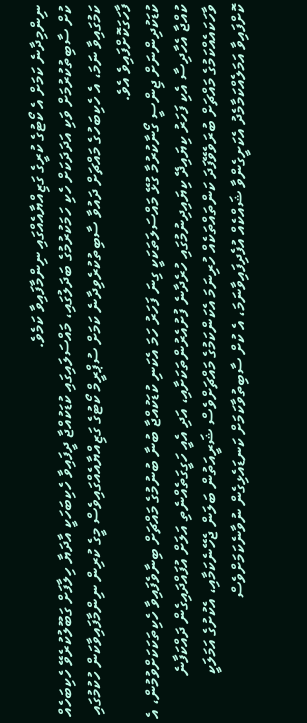ނިންމިދާނެ ކަމަށް އެ ކޯޓުގެ ކުރީގެ ގަޒިއްޔާއެއްގައި ނިންމާފައިވާ ކަމެވެ.
ކުށް ސާބިތުކުރުމަށް ވަކި އަދަދަކަށް ހެކި ހަމަކުރުމުގެ ބަދަލުގައި، މައްސަލައިގައި ކުޑަކުއްޖާ ދީފައިވާ ހެކިބަހަކީ އާދަޔާ ހިލާފަށް ގަބޫލުކުރެވޭ ހެކިބަހެއް ކަމުގައިވާ ނަމަ، އެ ހެކިބަހުގެ މައްޗަށް ދައުވާ ސާބިތުކުރެވިދާނެ ކަމަށް ސުޕްރީމް ކޯޓުގެ ގަޒިއްޔާއެއްގައިވެސް މީގެ ކުރިން ނިންމާފައިވާކަން ހުކުމުގައި ފާހަގަކޮށްފައިވެ އެވެ.
ކުޑަކުދިންނަށް ޖިންސީ ގޯނާކުރުމާ ގުޅޭ މައްސަލަތަކަކީ ގިނަ ފަހަރު ހަމަ އެކަނި ކުޑަކުއްޖާ ބުނާ ބުނުމުގެ މައްޗަށް ބިނާވެފައިވާ ހެކިތަކަކަށްވުމުން، އެ ކުއްޖާ އެހާދިސާ އެކި ފަހަރު ކިޔައިދޭ ކިޔައިދިނުމުގައި ހުރެދާނެ ފުށުއެރުންތަކަށާއި، އަދި އެއީ ހަގީގަތެއްނެތި އަލަށް އުފައްދައިގެން ދައްކަފާނެ ވާހަކައެއްކަމުގެ މައްޗަށް ބުރަވެވޭފަދަ ކަންތައްތަކެއް ހުރިނަމަ އެކަންކަމުގެ މައްޗަށްވެސް ޝަރީއަތުން ބަލަން ޖެހޭނެކަމާއި، އެކުށުގެ އަމަލަކީ ކޮށްފައިވާ އަމަލެއްކަމާމެދު އެކަށީގެންވާ ޝައްކެއް އުފެދިފައިވާނަމަ، އެ ކުށް ސާބިތުވާކަމަށް ކަނޑައެޅިގެން ނުވާނެކަމަށްވެސް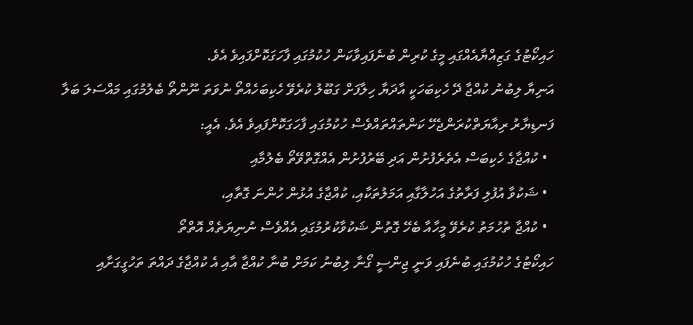ހައިކޯޓުގެ ގަޒިއްޔާއެއްގައި މީގެ ކުރިން ބުނެފައިވާކަން ހުކުމުގައި ފާހަގަކޮށްފައިވެ އެވެ.
އަނިޔާ ލިބުނު ކުއްޖާ ދޭ ހެކިބަހަކީ އާދަޔާ ހިލާފަށް ގަބޫލު ކުރެވޭ ހެކިބަހެއްތޯ ނުވަތަ ނޫންތޯ ބެލުމުގައި މައްސަލަ ބަލާ ފަނޑިޔާރު ރިއާޔަތްކުރަންޖެހޭ ކަންތައްތައްވެސް ހުކުމުގައި ފާހަގަކޮށްފައިވެ އެވެ. އެއީ:
  • ކުއްޖާގެ ހެކިބަސް އެތެރެފުށުން އަދި ބޭރުފުށުން އެއްގޮތްވޭތޯ ބެލުމާއި
  • ޝަކުވާ އުފުލި ފަރާތުގެ އަހުލާގާއި އަމަލުތަކާއި، ކުއްޖާގެ އުޅުން ހުންނަ ގޮތާއި،
  • ކުއްޖާ ތުހުމަތު ކުރެވޭ މީހާއާ ބެހޭ ގޮތުން ޝަކުވާކުރުމުގައި އެއްވެސް ނުނިޔަތެއް އޮތްތޯ
ހައިކޯޓުގެ ހުކުމުގައި ބުނެފައި ވަނީ ޖިންސީ ގޯނާ ލިބުނު ކަމަށް ބުނާ ކުއްޖާ އާއި އެ ކުއްޖާގެ ދައްތަ ތަހުގީގަށާއި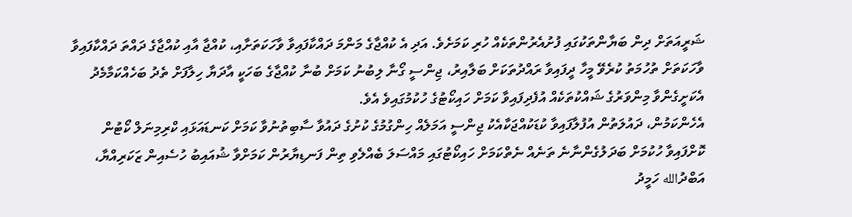ޝަރީއަތަށް ދިން ބަޔާންތަކުގައި ފުށުއެރުންތަކެއް ހުރި ކަމަށެވެ. އަދި އެ ކުއްޖާގެ މަންމަ ދައްކާފައިވާ ވާހަކަތަށާއި، ކުއްޖާ އާއި ކުއްޖާގެ ދައްތަ ދައްކާފައިވާ ވާހަކަތަށް ތުހުމަތު ކުރެވޭ މީހާ ދީފައިވާ ރައްދުތަކަށް ބަލާއިރު، ޖިންސީ ގޯނާ ލިބުނު ކަމަށް ބުނާ ކުއްޖާގެ ބަހަކީ އާދަޔާ ހިލާފަށް ތެދު ބަހެއްކަމާމެދު އެކަށީގެންވާ މިންވަރުގެ ޝައްކުތަކެއް އުފެދިފައިވާ ކަމަށް ހައިކޯޓުގެ ހުކުމުގައިވެ އެވެ.
އެހެންކަމުން، ދައުލަތުން އުފުލާފައިވާ ކުޑަކުއްޖަކާއެކު ޖިންސީ އަމަލެއް ހިންގުމުގެ ކުށުގެ ދައުވާ ސާބިތުނުވާ ކަމަށް ކަނޑައަޅައި ކްރިމިނަލް ކޯޓުން ކޮށްފައިވާ ހުކުމަށް ބަދަލުގެންނާނެ ތަނެއް ނެތްކަމަށް ހައިކޯޓުގައި މައްސަލަ ބެއްލެވި ތިން ފަނޑިޔާރުން ކަމަށްވާ ޝުއައިބު ހުސެއިން ޒަކަރިއްޔާ، އަބްދުالله ހަމީދު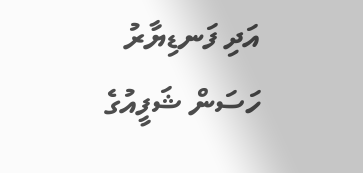އަދި ފަނޑިޔާރު ހަސަން ޝަފީއުގެ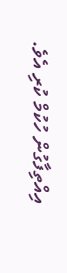އިއްތިފާގުން ހުކުމް ކުރި އެވެ.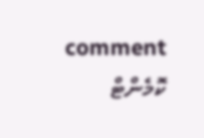comment ކޮމެންޓް